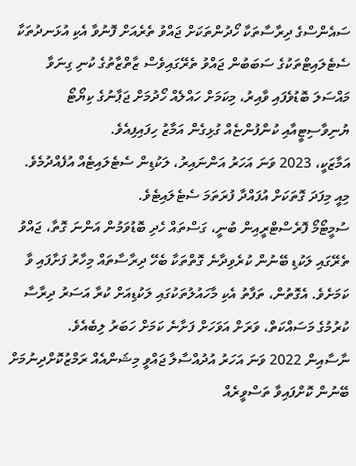ސައެންސްގެ ދިރާސާތަކާ ހޯދުންތަކަށް ޖައްވު ތެރެއަށް ފޮނުވާ އެކި އުޅަނދުތަކާ ސެޓެލައިޓްތަކުގެ ސަބަބުން ޖައްވު ތެރޭގައިވެސް ޒާތްޒާތުގެ ކުނި ގިނަވާ މައްސަލަ ބޮޑުވެފައި ވާއިރު، މިކަމަށް ހައްލެއް ހޯދުމަށް ޖަޕާނުގެ ކިޔޯޓޯ ޔުނިވާސިޓީއާއި ކުންފުންޏެއް ގުޅިގެން އަމާޒު ހިފައިފިއެވެ.
އަމާޒަކީ، 2023 ވަނަ އަހަރު އަންނައިރު، ލަކުޑިން ސެޓެލައިޓެއް އުފެއްދުމެވެ. މިއީ މިފަދަ ގޮތަކަށް އުފައްދާ ފުރަތަމަ ސެޓެލައިޓެވެ.
ސުމީޓޯމޯ ފޮރެސްޓްރީއިން ބުނީ، ގަސްތައް ހެދި ބޮޑުވަމުން އަންނަ ގޮތާ، ޖައްވު ތެރޭގައި ލަކުޑި ބޭނުން ކުރެވިދާނެ ގޮތްތަކާ ބެހޭ ދިރާސާތައް މިހާރު ފަށާފައި ވާ ކަމަށެވެ. އެގޮތުން، ތަފާތު އެކި މާހައުލުތަކުގައި ލަކުޑިއަށް ކުރާ އަސަރު ދިރާސާ ކުރުމުގެ މަސައްކަތް، ވަރަށް އަވަހަށް ފަށާނެ ކަމަށް ހަބަރު ލިބެއެވެ.
ނާސާއިން 2022 ވަނަ އަހަރު އުދުއްސާލާ ޖައްވީ މިޝަންއެއް ރަމްޒުކޮށްދިނުމަށް ބޭނުން ކޮށްފައިވާ ތަސްވީރެއް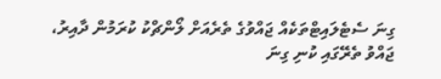ގިނަ ސެޓެލައިޓްތަކެއް ޖައްވުގެ ތެރެއަށް ލޯންޗްކު ކުރަމުން ދާއިރު، ޖައްވު ތެރޭގައި ކުނި ގިނަ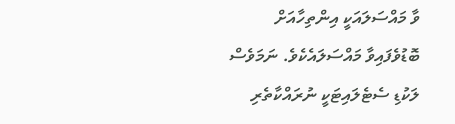ވާ މައްސަލައަކީ އިންތިހާއަށް ބޮޑުވެފައިވާ މައްސަލައެކެވެ. ނަމަވެސް ލަކުޑި ސެޓެލައިޓަކީ ނުރައްކާތެރި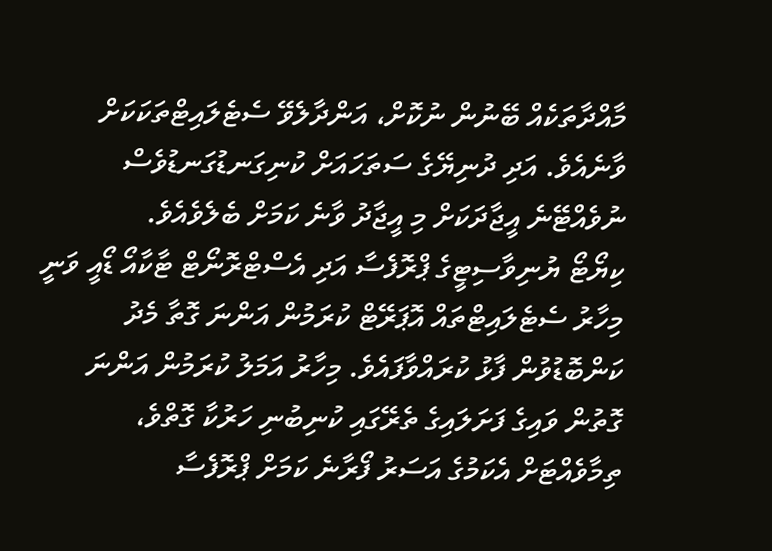މާއްދާތަކެއް ބޭނުން ނުކޮށް، އަންދާލެވޭ ސެޓެލައިޓްތަކަކަށް ވާނެއެވެ. އަދި ދުނިޔޭގެ ސަތަހައަށް ކުނިގަނޑުގަނޑުވެސް ނުވެއްޓޭނެ އީޖާދަކަށް މި އީޖާދު ވާނެ ކަމަށް ބެލެވެއެވެ.
ކިޔޯޓޯ ޔުނިވާސިޓީގެ ޕްރޮފެސާ އަދި އެސްޓްރޮނޯޓް ޓާކާއޯ ޑޯއީ ވަނީ މިހާރު ސެޓެލައިޓްތައް އޮޕަރޭޓް ކުރަމުން އަންނަ ގޮތާ މެދު ކަންބޮޑުވުން ފާޅު ކުރައްވާފައެވެ. މިހާރު އަމަލު ކުރަމުން އަންނަ ގޮތުން ވައިގެ ފަށަލައިގެ ތެރޭގައި ކުނިބުނި ހަރުކާ ގޮތްވެ، ތިމާވެއްޓަށް އެކަމުގެ އަސަރު ފޯރާނެ ކަމަށް ޕްރޮފެސާ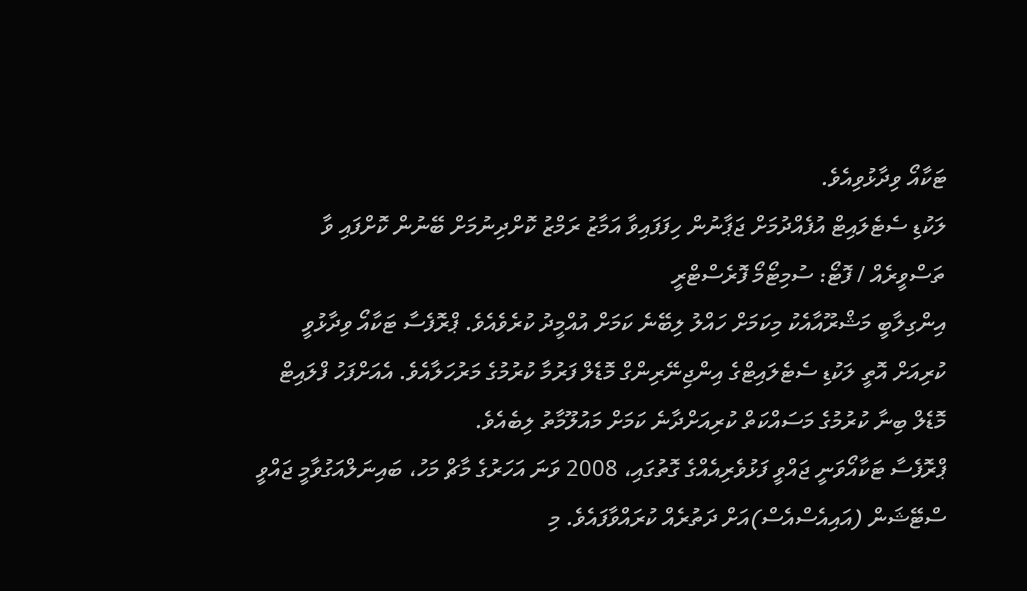ޓަކާއޯ ވިދާޅުވިއެވެ.
ލަކުޑި ސެޓެލައިޓް އުފެއްދުމަށް ޖަޕާނުން ހިފަފައިވާ އަމާޒު ރަމްޒު ކޮށްދިނުމަށް ބޭނުން ކޮށްފައި ވާ ތަސްވީރެއް / ފޮޓޯ: ސުމިޓޯމޯ ފޮރެސްޓްރީ
އިންގިލާބީ މަޝްރޫއާއެކު މިކަމަށް ހައްލު ލިބޭނެ ކަމަށް އުއްމީދު ކުރެވެއެވެ. ޕްރޮފެސާ ޓަކާއޯ ވިދާޅުވީ ކުރިއަށް އޮތީ ލަކުޑި ސެޓެލައިޓްގެ އިންޖިނޭރިންގް މޮޑެލް ފަރުމާ ކުރުމުގެ މަރުހަލާއެވެ. އެއަށްފަހު ފްލައިޓް މޮޑެލް ބިނާ ކުރުމުގެ މަސައްކަތް ކުރިއަށްދާނެ ކަމަށް މައުލޫމާތު ލިބެއެވެ.
ޕްރޮފެސާ ޓަކާއޯވަނީ ޖައްވީ ފަޅުވެރިއެއްގެ ގޮތުގައި، 2008 ވަނަ އަހަރުގެ މާޗް މަހު، ބައިނަލްއަގުވާމީ ޖައްވީ ސްޓޭޝަން (އައިއެސްއެސް)އަށް ދަތުރެއް ކުރައްވާފައެވެ. މި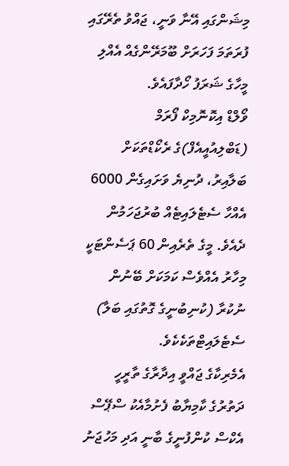މިޝަންގައި އޭނާ ވަނީ، ޖައްވު ތެރޭގައި ފުރަތަމަ ފަހަރަށް ބޫމަރޭންގެއް އެއްލި މީހާގެ ޝަރަފު ހޯދާފައެވެ.
ވޯލްޑް އިކޮނޮމިކް ފޯރަމް (ޑަބްލިއުއީއެފް)ގެ ރެކޯޑްތަކަށް ބަލާއިރު، ދުނިޔެ ވަށައިގެން 6000 އެއްހާ ސެޓެލައިޓެއް ބުރުޖަހަމުން ދެއެވެ. މީގެ ތެރެއިން 60 ޕަސެންޓަކީ މިހާރު އެއްވެސް ކަމަކަށް ބޭނުން ނުކުރާ (ކުނިބުނީގެ ގޮތުގައި ބަލާ) ސެޓެލައިޓްތަކެކެވެ.
އެމެރިކާގެ ޖައްވީ އިދާރާގެ ތާރީހީ ދަތުރުގެ ކާމިޔާބު ފެށުމާއެކު ސްޕޭސް އެކްސް ކުންފުނީގެ ބާނީ އަދި މަހުޖަނު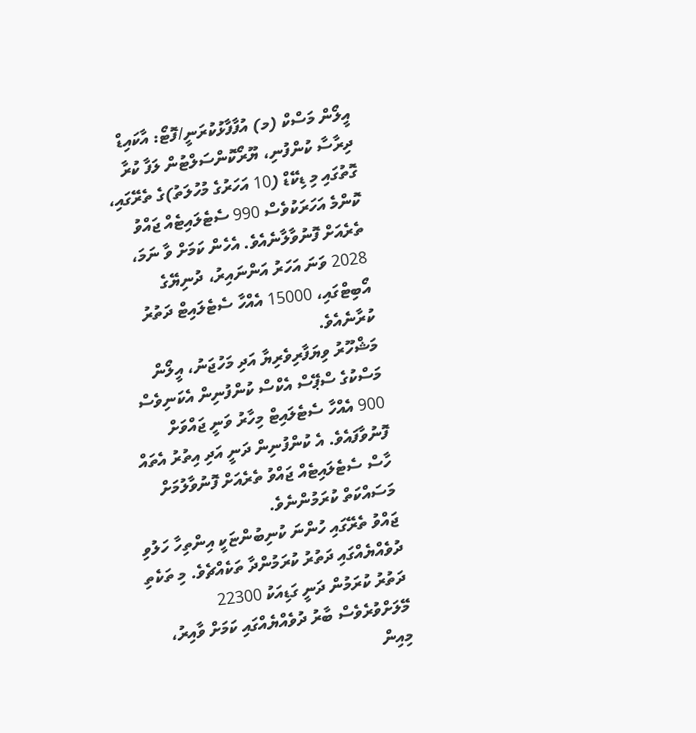އީލޯން މަސްކް (މ) އުފާފާޅުކުރަނީ/ފޮޓޯ: އާކައިޑް
ދިރާސާ ކުންފުނި، ޔޫރޯކޮންސަލްޓުން ލަފާ ކުރާ ގޮތުގައި މި ޑިކޭޑް (10 އަހަރުގެ މުހުލަތު)ގެ ތެރޭގައި، ކޮންމެ އަހަރަކުވެސް 990 ސެޓެލައިޓެއް ޖައްވު ތެރެއަށް ފޮނުވާލާނެއެވެ. އެހެން ކަމަށް ވާ ނަމަ، 2028 ވަނަ އަހަރު އަންނައިރު، ދުނިޔޭގެ އޯބިޓްގައި، 15000 އެއްހާ ސެޓެލައިޓް ދަތުރު ކުރާނެއެވެ.
މަޝްހޫރު ވިޔަފާރިވެރިޔާ އަދި މަހުޖަނު، އީލޯން މަސްކުގެ ސްޕޭސް އެކްސް ކުންފުނިން އެކަނިވެސް 900 އެއްހާ ސެޓެލައިޓް މިހާރު ވަނީ ޖައްވަށް ފޮނުވާފައެވެ. އެ ކުންފުނިން ދަނީ އަދި އިތުރު އެތައް ހާސް ސެޓެލައިޓެއް ޖައްވު ތެރެއަށް ފޮނުވާލުމަށް މަސައްކަތް ކުރަމުންނެވެ.
ޖައްވު ތެރޭގައި ހުންނަ ކުނިބުންޏަކީ އިންތިހާ ހަލުވި ދުވެއްޔެއްގައި ދަތުރު ކުރަމުންދާ ތަކެއްޗެވެ. މި ތަކެތި ދަތުރު ކުރަމުން ދަނީ ގަޑިއަކު 22300 މޭލަށްވުރެވެސް ބާރު ދުވެއްޔެއްގައި ކަމަށް ވާއިރު، މިއިން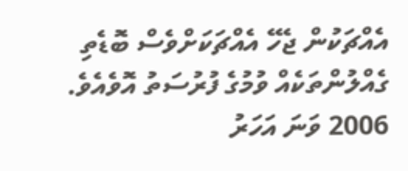އެއްޗަކުން ޖެހޭ އެއްޗަކަށްވެސް ބޮޑެތި ގެއްލުންތަކެއް ވުމުގެ ފުރުސަތު އޮވެއެވެ.
2006 ވަނަ އަހަރު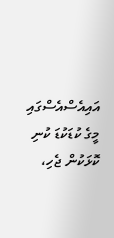އައިއެސްއެސްގައި މީގެ ކުޑަކުޑަ ކުނި ކޮޅަކުން ޖެހި،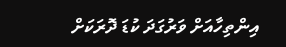އިންތިހާއަށް ވަރުގަދަ ކުޑަ ދޮރަކަށް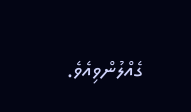ގެއްލުންވިއެވެ.